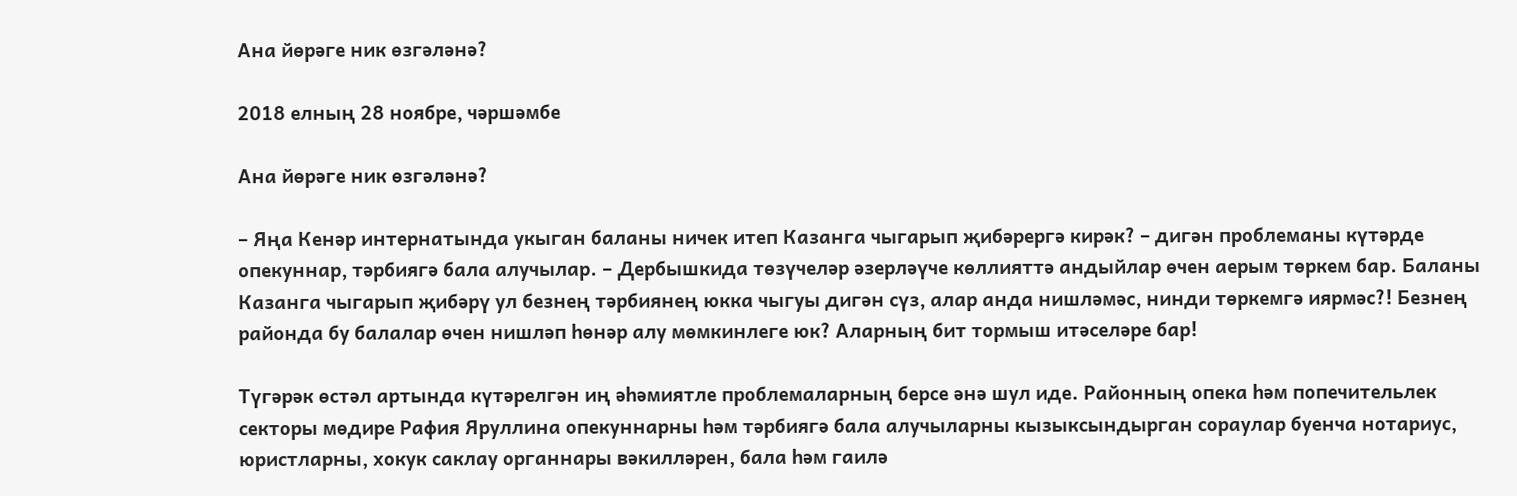Ана йөрәге ник өзгәләнә?

2018 елның 28 ноябре, чәршәмбе

Ана йөрәге ник өзгәләнә?

– Яңа Кенәр интернатында укыган баланы ничек итеп Казанга чыгарып җибәрергә кирәк? – дигән проблеманы күтәрде опекуннар, тәрбиягә бала алучылар. – Дербышкида төзүчеләр әзерләүче көллияттә андыйлар өчен аерым төркем бар. Баланы Казанга чыгарып җибәрү ул безнең тәрбиянең юкка чыгуы дигән сүз, алар анда нишләмәс, нинди төркемгә иярмәс?! Безнең районда бу балалар өчен нишләп һөнәр алу мөмкинлеге юк? Аларның бит тормыш итәселәре бар!

Түгәрәк өстәл артында күтәрелгән иң әһәмиятле проблемаларның берсе әнә шул иде. Районның опека һәм попечительлек секторы мөдире Рафия Яруллина опекуннарны һәм тәрбиягә бала алучыларны кызыксындырган сораулар буенча нотариус, юристларны, хокук саклау органнары вәкилләрен, бала һәм гаилә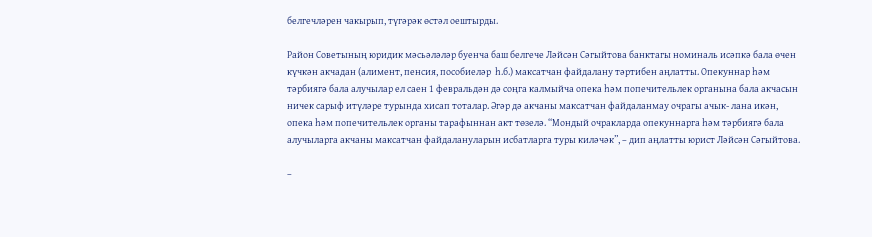белгечләрен чакырып, түгәрәк өстәл оештырды.

Район Советының юридик мәсьәләләр буенча баш белгече Ләйсән Сәгыйтова банктагы номиналь исәпкә бала өчен күчкән акчадан (алимент, пенсия, пособиеләр  һ.б.) максатчан файдалану тәртибен аңлатты. Опекуннар һәм тәрбиягә бала алучылар ел саен 1 февральдән дә соңга калмыйча опека һәм попечительлек органына бала акчасын ничек сарыф итүләре турында хисап тоталар. Әгәр дә акчаны максатчан файдаланмау очрагы ачык- лана икән, опека һәм попечительлек органы тарафыннан акт төзелә. “Мондый очракларда опекуннарга һәм тәрбиягә бала алучыларга акчаны максатчан файдалануларын исбатларга туры киләчәк”, – дип аңлатты юрист Ләйсән Сәгыйтова.

–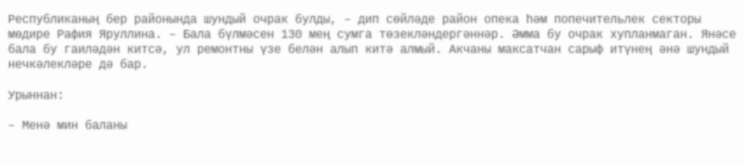Республиканың бер районында шундый очрак булды, – дип сөйләде район опека һәм попечительлек секторы мөдире Рафия Яруллина. – Бала бүлмәсен 130 мең сумга төзекләндергәннәр. Әмма бу очрак хупланмаган. Янәсе бала бу гаиләдән китсә, ул ремонтны үзе белән алып китә алмый. Акчаны максатчан сарыф итүнең әнә шундый нечкәлекләре дә бар.

Урыннан:

– Менә мин баланы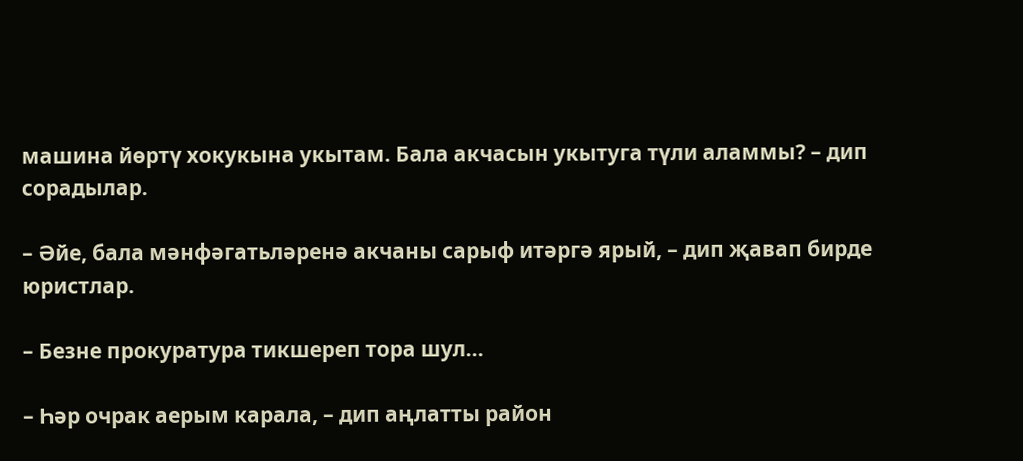машина йөртү хокукына укытам. Бала акчасын укытуга түли аламмы? – дип сорадылар.

– Әйе, бала мәнфәгатьләренә акчаны сарыф итәргә ярый, – дип җавап бирде юристлар.

– Безне прокуратура тикшереп тора шул...

– Һәр очрак аерым карала, – дип аңлатты район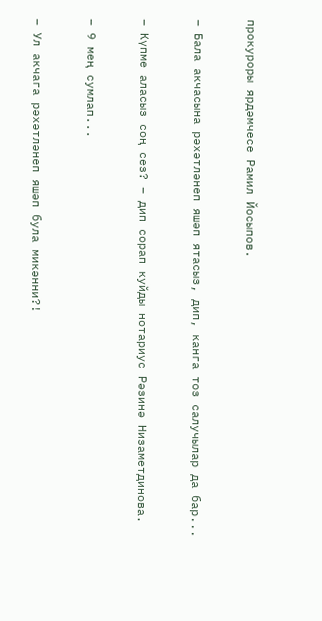прокуроры ярдәмчесе Рамил Йосыпов.

– Бала акчасына рәхәтләнеп яшәп ятасыз, дип, канга тоз салучылар да бар...

– Күпме аласыз соң сез? – дип сорап куйды нотариус Рәзинә Низаметдинова.

– 9 мең сумлап...

– Ул акчага рәхәтләнеп яшәп була микәнни?!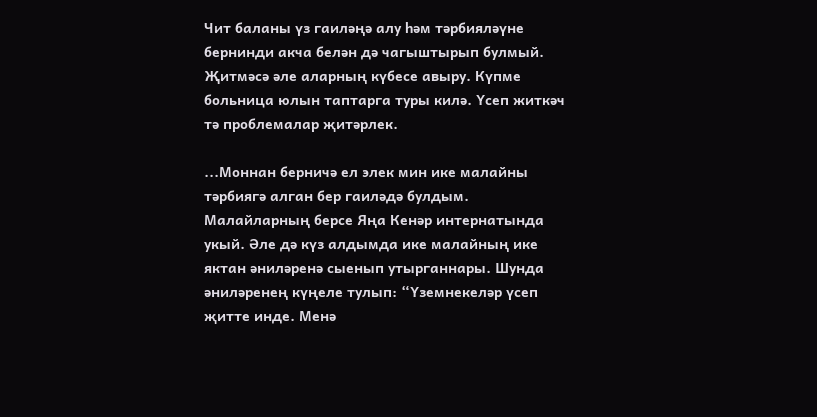Чит баланы үз гаиләңә алу һәм тәрбияләүне бернинди акча белән дә чагыштырып булмый. Җитмәсә әле аларның күбесе авыру. Күпме больница юлын таптарга туры килә. Үсеп житкәч тә проблемалар җитәрлек.

...Моннан берничә ел элек мин ике малайны тәрбиягә алган бер гаиләдә булдым. Малайларның берсе Яңа Кенәр интернатында укый. Әле дә күз алдымда ике малайның ике яктан әниләренә сыенып утырганнары. Шунда әниләренең күңеле тулып: “Үземнекеләр үсеп җитте инде. Менә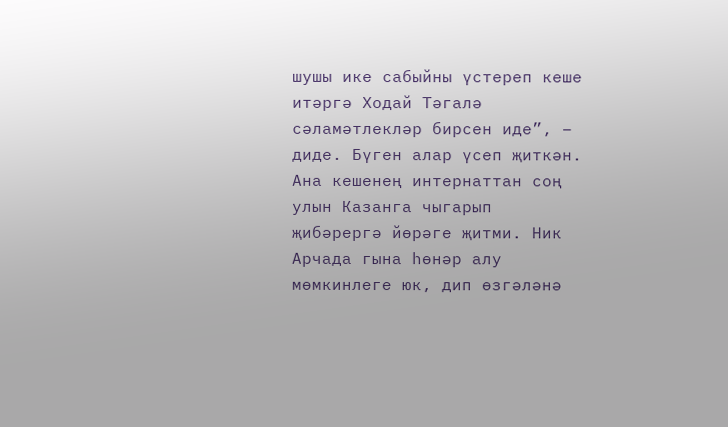шушы ике сабыйны үстереп кеше итәргә Ходай Тәгалә сәламәтлекләр бирсен иде”, – диде. Бүген алар үсеп җиткән. Ана кешенең интернаттан соң улын Казанга чыгарып җибәрергә йөрәге җитми. Ник Арчада гына һөнәр алу мөмкинлеге юк, дип өзгәләнә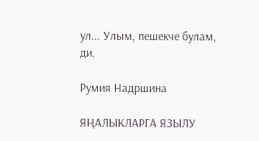ул... Улым, пешекче булам, ди.

Румия Надршина

ЯҢАЛЫКЛАРГА ЯЗЫЛУ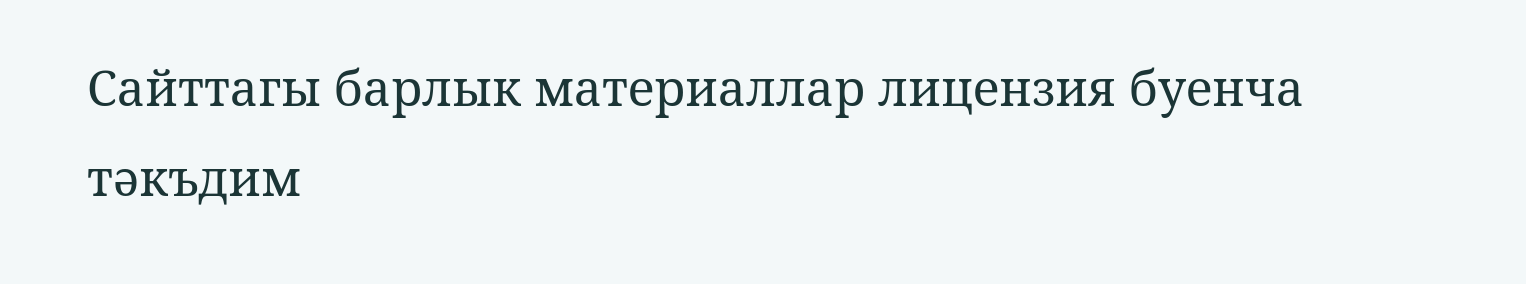Сайттагы барлык материаллар лицензия буенча тәкъдим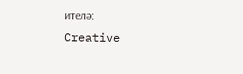ителә:
Creative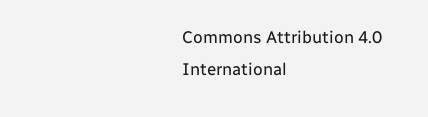Commons Attribution 4.0 International